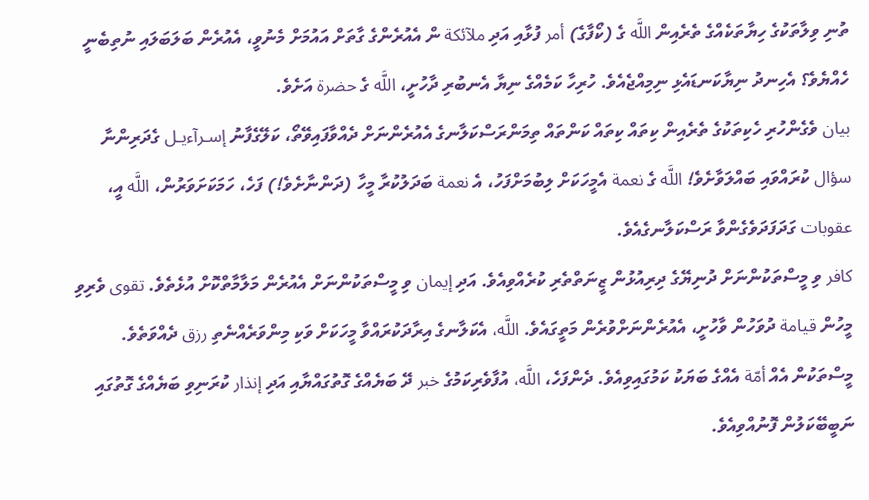ތުނި ވިލާތަކުގެ ހިޔާތަކެއްގެ ތެރެއިން اللَّه ގެ (ކޯފާގެ) أمر ފުޅާއި އަދި ملآئكة ން އެއުރެންގެ ގާތަށް އައުމަށް މެނުވީ، އެއުރެން ބަލަބަލައި ނުތިބެނީ ހެއްޔެވެ؟ އެހިނދު ނިޔާކަނޑައެޅި ނިމިއްޖެއެވެ. ހުރިހާ ކަމެއްގެ ނިޔާ އެނބުރި ދާހުށީ، اللَّه ގެ حضرة އަށެވެ.
بيان ވެގެންހުރި ހެކިތަކުގެ ތެރެއިން ކިތައް ކިތައް ކަންތައް ތިމަންރަސްކަލާނގެ އެއުރެންނަށް ދެއްވާފައިވޭތޯ، ކަލޭގެފާނު إسـرآءيـل ގެދަރިންނާ سؤال ކުރައްވައި ބައްލަވާށެވެ! اللَّه ގެ نعمة އެމީހަކަށް ލިބުމަށްފަހު، އެ نعمة ބަދަލުކުރާ މީހާ (ދަންނާށެވެ!) ފަހެ، ހަމަކަށަވަރުން، اللَّه އީ، عقوبات ގަދަފަދަވެގެންވާ ރަސްކަލާނގެއެވެ.
كافر ވި މީސްތަކުންނަށް ދުނިޔޭގެ ދިރިއުޅުން ޒީނަތްތެރި ކުރެއްވިއެވެ. އަދި إيمان ވި މީސްތަކުންނަށް އެއުރެން މަލާމާތްކޮށް އުޅެތެވެ. تقوى ވެރިވި މީހުން قيامة ދުވަހުން ވާހުށީ، އެއުރެންނަށްވުރެން މަތީގައެވެ. اللَّه، އެކަލާނގެ އިރާދަކުރައްވާ މީހަކަށް ވަކި މިންވަރެއްނެތި رزق ދެއްވަތެވެ.
މީސްތަކުން އެއް أمّة އެއްގެ ބަޔަކު ކަމުގައިވިއެވެ. ދެންފަހެ، اللَّه، އުފާވެރިކަމުގެ خبر ދޭ ބަޔެއްގެ ގޮތުގައްޔާއި އަދި إنذار ކުރަނިވި ބަޔެއްގެ ގޮތުގައި ނަބީބޭކަލުން ފޮނުއްވިއެވެ.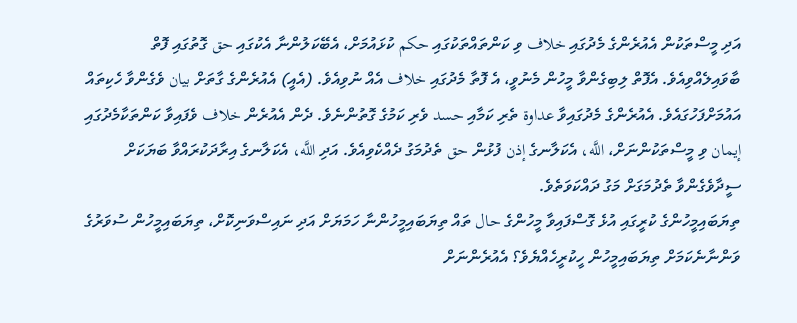އަދި މީސްތަކުން އެއުރެންގެ މެދުގައި خلاف ވި ކަންތައްތަކުގައި حكم ކުޅައުމަށް، އެބޭކަލުންނާ އެކުގައި حق ގޮތުގައި ފޮތް ބާވައިލެއްވިއެވެ. އެފޮތް ލިބިގެންވާ މީހުން މެނުވީ، އެ ފޮތާ މެދުގައި خلاف އެއް ނުވިއެވެ. (އެއީ) އެއުރެންގެ ގާތަށް بيان ވެގެންވާ ހެކިތައް އައުމަށްފަހުގައެވެ. އެއުރެންގެ މެދުގައިވާ عداوة ތެރި ކަމާއި حسد ވެރި ކަމުގެ ގޮތުންނެވެ. ދެން އެއުރެން خلاف ވެފައިވާ ކަންތަކާމެދުގައި إيمان ވި މީސްތަކުންނަށް، اللَّه، އެކަލާނގެ إذن ފުޅުން حق ތެދުމަގު ދެއްކެވިއެވެ. އަދި اللَّه، އެކަލާނގެ އިރާދަކުރައްވާ ބަޔަކަށް ސީދާވެގެންވާ ތެދުމަގަށް މަގު ދައްކަވަތެވެ.
ތިޔަބައިމީހުންގެ ކުރީގައި އުޅެ ގޮސްފައިވާ މީހުންގެ حال ތައް ތިޔަބައިމީހުންނާ ހަމަޔަށް އަދި ނައިސްވަނިކޮށް، ތިޔަބައިމީހުން ސުވަރުގެ ވަންނާނެކަމަށް ތިޔަބައިމީހުން ހީކުރީހެއްޔެވެ؟ އެއުރެންނަށް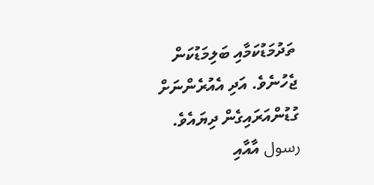ތަދުމަޑުކަމާއި ބަލިމަޑުކަން ޖެހުނެވެ. އަދި އެއުރެންނަށް ގުޑުންއަރައިގެން ދިޔައެވެ. رسول އާއާއި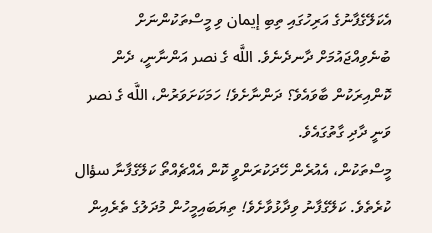އެކަލޭގެފާނުގެ އަރިހުގައި ތިބި إيمان ވި މީސްތަކުންނަށް ބުނެވިއްޖައުމަށް ދާނދެނެވެ. اللَّه ގެ نصر އަންނާނީ، ދެން ކޮންއިރަކުން ބާވައެވެ؟ ދަންނާށެވެ! ހަމަކަށަވަރުން، اللَّه ގެ نصر ވަނީ ދާދި ގާތުގައެވެ.
މީސްތަކުން، އެއުރެން ހޭދަކުރަންވީ ކޮން އެއްޗެއްތޯ ކަލޭގެފާނާ سؤال ކުރެތެވެ. ކަލޭގެފާނު ވިދާޅުވާށެވެ! ތިޔަބައިމީހުން މުދަލުގެ ތެރެއިން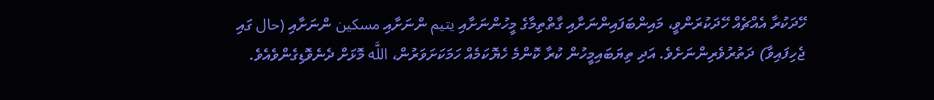ހޭދަކުރާ އެއްޗެއް ހޭދަކުރަންވީ، މައިންބަފައިންނަށާއި ގާތްތިމާގެ މީހުންނަށާއި يتيم ންނަށާއި مسكين ންނަށާއި (حال ގައި ޖެހިފައިވާ) ދަތުރުވެރިންނަށެވެ. އަދި ތިޔަބައިމީހުން ކުރާ ކޮންމެ ހެޔޮކަމެއް ހަމަކަށަވަރުން، اللَّه މޮޅަށް ދެނެވޮޑިގެންވެއެވެ.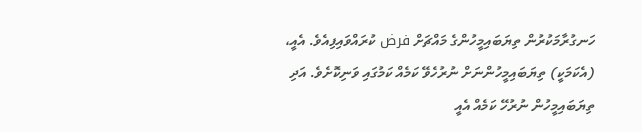ހަނގުރާމަކުރުން ތިޔަބައިމީހުންގެ މައްޗަށް فرض ކުރައްވައިފިއެވެ. އެއީ، (އެކަމަކީ) ތިޔަބައިމީހުންނަށް ނުރުހެވޭ ކަމެއް ކަމުގައި ވަނިކޮށެވެ. އަދި ތިޔަބައިމީހުން ނުރުހޭ ކަމެއް އެއީ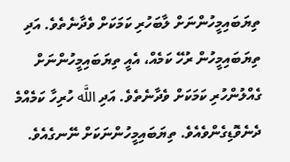ތިޔަބައިމީހުންނަށް ލާބަހުރި ކަމަކަށް ވެދާނެތެވެ. އަދި ތިޔަބައިމީހުން ރުހޭ ކަމެއް، އެއީ ތިޔަބައިމީހުންނަށް ގެއްލުންހުރި ކަމަކަށް ވެދާނެތެވެ. އަދި اللَّه ހުރިހާ ކަމެއްމެ ދެނެވޮޑިގެންވެއެވެ. ތިޔަބައިމީހުންނަކަށް ނޭނގެއެވެ.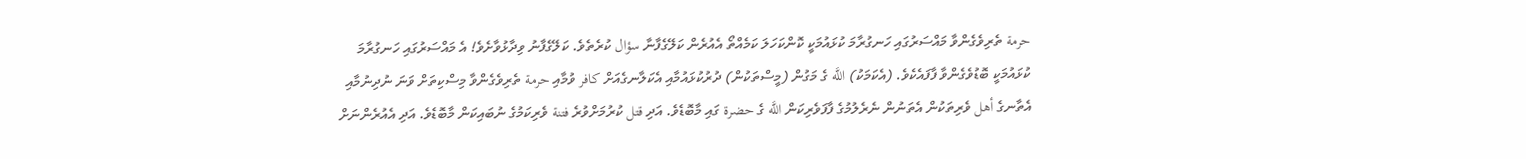حرمة ތެރިވެގެންވާ މައްސަރުގައި ހަނގުރާމަ ކުޅައުމަކީ ކޮންކަހަލަ ކަމެއްތޯ އެއުރެން ކަލޭގެފާނާ سؤال ކުރެތެވެ. ކަލޭގެފާނު ވިދާޅުވާށެވެ! އެ މައްސަރުގައި ހަނގުރާމަ ކުޅައުމަކީ ބޮޑުވެގެންވާ ފާފައެކެވެ. (އެކަމަކު) اللَّه ގެ މަގުން (މީސްތަކުން) ދުރުކުޅައުމާއި އެކަލާނގެއަށް كافر ވުމާއި حرمة ތެރިވެގެންވާ މިސްކިތަށް ވަނަ ނުދިނުމާއި އެތާނގެ أهل ވެރިތަކުން އެތަނުން ނެރެލުމުގެ ފާފަވެރިކަން اللَّه ގެ حضرة ގައި މާބޮޑެވެ. އަދި قتل ކުރުމަށްވުރެ فتنة ވެރިކަމުގެ ނުބައިކަން މާބޮޑެވެ. އަދި އެއުރެންނަށް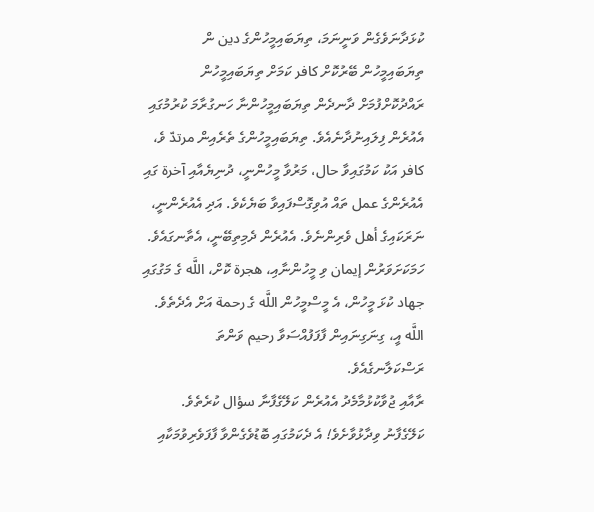ކުޅަދާނަވެގެން ވަނީނަމަ، ތިޔަބައިމީހުންގެ دين ން ތިޔަބައިމީހުން ބޭރުކޮށް كافر ކަމަށް ތިޔަބައިމީހުން ރައްދުކޮށްފުމަށް ދާނދެން ތިޔަބައިމީހުންނާ ހަނގުރާމަ ކުރުމުގައި އެއުރެން ފިލައިނުދާނެއެވެ. ތިޔަބައިމީހުންގެ ތެރެއިން مرتدّ ވެ، كافر އަކު ކަމުގައިވާ حال، މަރުވާ މީހުންނީ، ދުނިޔެއާއި آخرة ގައި އެއުރެންގެ عمل ތައް އުވިގޮސްފައިވާ ބަޔެކެވެ. އަދި އެއުރެންނީ، ނަރަކައިގެ أهل ވެރިންނެވެ. އެއުރެން ދެމިތިބޭނީ، އެތާނގައެވެ.
ހަމަކަށަވަރުން إيمان ވި މީހުންނާއި، هجرة ކޮށް، اللَّه ގެ މަގުގައި جهاد ކުޅަ މީހުން، އެ މީސްމީހުން اللَّه ގެ رحمة އަށް އެދެތެވެ. اللَّه އީ، ގިނަގިނައިން ފާފަފުއްސަވާ رحيم ވަންތަ ރަސްކަލާނގެއެވެ.
ރާއާއި ޖުވާކުޅުމާމެދު އެއުރެން ކަލޭގެފާނާ سؤال ކުރެތެވެ. ކަލޭގެފާނު ވިދާޅުވާށެވެ! އެ ދެކަމުގައި ބޮޑުވެގެންވާ ފާފަވެރިވުމަކާއި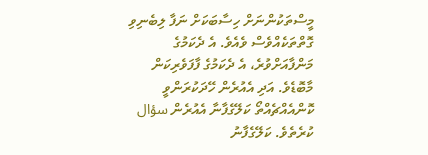މީސްތަކުންނަށް ހިސާބަކަށް ނަފާ ލިބެނިވި ގޮތްތަކެއްވެސް ވެއެވެ. އެ ދެކަމުގެ މަންފާއަށްވުރެ، އެ ދެކަމުގެ ފާފަވެރިކަން މާބޮޑެވެ. އަދި އެއުރެން ހޭދަކުރަންވީ ކޮންއެއްޗެއްތޯ ކަލޭގެފާނާ އެއުރެން سؤال ކުރެތެވެ. ކަލޭގެފާނު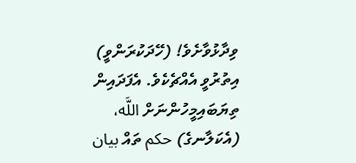ވިދާޅުވާށެވެ! (ހޭދަކުރަންވީ) އިތުރުވީ އެއްޗެކެވެ. އެފަދައިން ތިޔަބައިމީހުންނަށް اللَّه، (އެކަލާނގެ) حكم ތައް بيان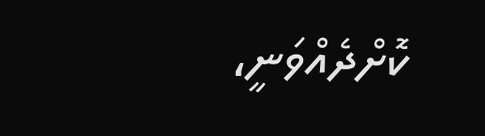ކޮށްދެއްވަނީ،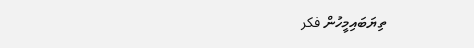ތިޔަބައިމީހުން فكر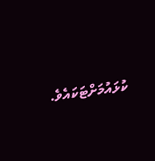ކުޅައުމަށްޓަކައެވެ.